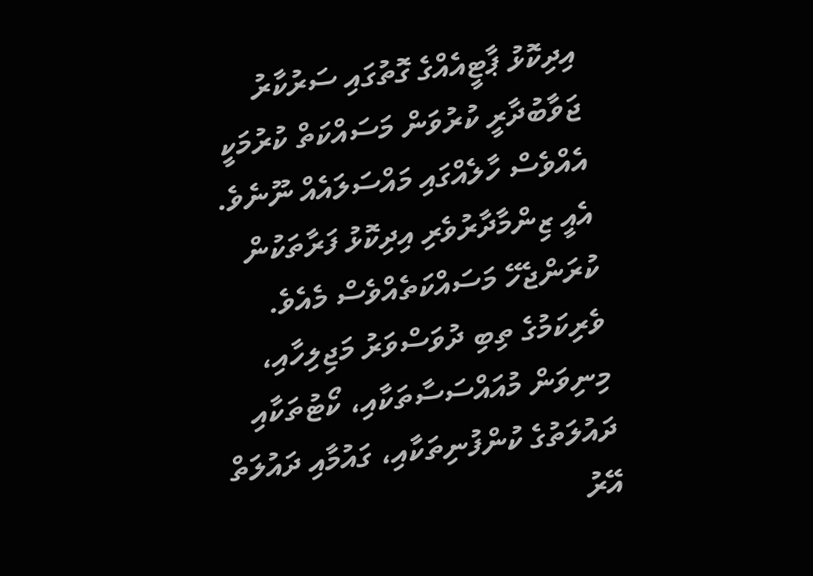އިދިކޮޅު ޕާޓީއެއްގެ ގޮތުގައި ސަރުކާރު ޖަވާބުދާރީ ކުރުވަން މަސައްކަތް ކުރުމަކީ އެއްވެސް ހާލެއްގައި މައްސަލައެއް ނޫނެވެ. އެއީ ޒިންމާދާރުވެރި އިދިކޮޅު ފަރާތަކުން ކުރަންޖެހޭ މަސައްކަތެއްވެސް މެއެވެ.
ވެރިކަމުގެ ތިބި ދުވަސްވަރު މަޖިލިހާއި، މިނިވަން މުއައްސަސާތަކާއި، ކޯޓުތަކާއި ދައުލަތުގެ ކުންފުނިތަކާއި، ގައުމާއި ދައުލަތް އޭރު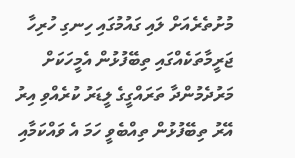މުށުތެރެއަށް ލައި ގައުމުގައި ހިނގި ހުރިހާ ޖަރީމާތަކެއްގައި ތިބޭފުޅުން އެމީހަކަށް މަރުދެމުންދާ ތަރައްގީގެ ލީޑަރު ކުރެއްވި އިރު އޭރު ތިބޭފުޅުން ތިއްބެވީ ހަމަ އެ ވައްކަމާއި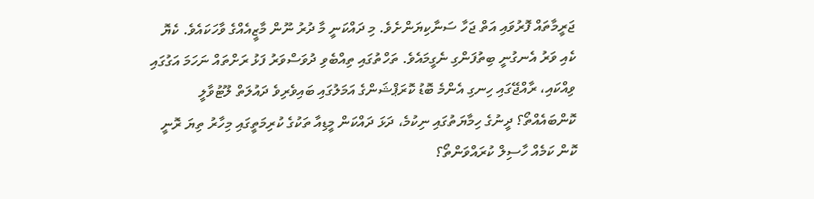ޖަރީމާތައް ފޮރުވައި އަތް ޖަހާ ސަނާކިޔަންށެވެ. މި ދައްކަނީ މާ ދުރު ނޫން މާޒީއެއްގެ ވާހަކައެވެ. ކެޔޮ ކެއި ވަރު އެނގުނީ ބިތުފަންގި ނެގީމައެވެ. ތަހްތުގައި ތިއްބެވި ދުވަސްވަރު ފަޅު ރަށްތައް ނަހަމަ އަގުގައި ވިއްކައި، ރާއްޖޭގައި ހިނގި އެންމެ ބޮޑު ކޮރަޕްޝަންގެ އަމަލުގައި ބައިވެރިވެ ދައުލަތް ލޫޓުވާލީ ކޮންބައެއްތޯ؟ ދީނުގެ ހިމާޔަތުގައި ނިކުމެ، ދަޅަ ދައްކަން މީޑިއާ ތަކުގެ ކުރިމަތީގައި މިހާރު ތިޔަ ރޮނީ ކޮން ކަމެއް ހާސިލް ކުރައްވަންތޯ؟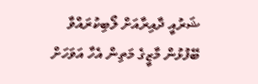ޝަރުއީ ދާއިރާއަށް ލޯބިކުރައްވާ ބޭފުޅުން މާޒީގެ މަތިން އެހާ އަވަހަށް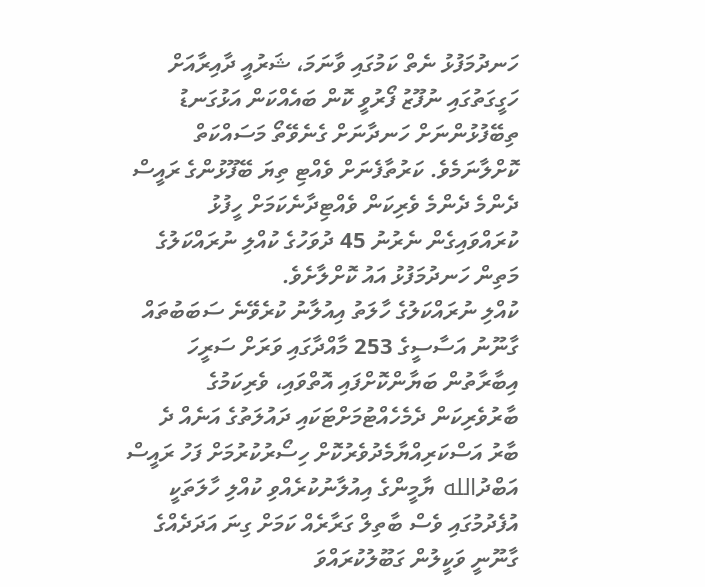ހަނދުމަފުޅު ނެތް ކަމުގައި ވާނަމަ، ޝަރުއީ ދާއިރާއަށް ހަގީގަތުގައި ނުފޫޒު ފޯރުވީ ކޮން ބައެއްކަން އަޅުގަނޑު ތިބޭފުޅުންނަށް ހަނދާނަށް ގެނެވޭތޯ މަސައްކަތް ކޮށްލާނަމެވެ. ކަރުތާފެނަށް ވެއްޓި ތިޔަ ބޭފޫޅުންގެ ރައީސް ދެންމެ ދެންމެ ވެރިކަން ވެއްޓިދާނެކަމަށް ހީފުޅު ކުރައްވައިގެން ނެރުނު 45 ދުވަހުގެ ކުއްލި ނުރައްކަލުގެ މަތިން ހަނދުމަފުޅު އައު ކޮށްލާށެވެ.
ކުއްލި ނުރައްކަލުގެ ހާލަތު އިއުލާނު ކުރެވޭނެ ސަބަބުތައް ގާނޫނު އަސާސީގެ 253 މާއްދާގައި ވަރަށް ސަރީހަ އިބާރާތުން ބަޔާންކޮށްފައި އޮތްވައި، ވެރިކަމުގެ ބާރުވެރިކަން ދެމެހެއްޓުމަށްޓަކައި ދައުލަތުގެ އަނެއް ދެ ބާރު އަސްކަރިއްޔާމެދުވެރުކޮށް ހިސޯރުކުރުމަށް ފަހު ރައީސް އަބްދުالله ޔާމީންގެ އިއުލާނުކުރެއްވި ކުއްލި ހާލަތަކީ އުފެދުމުގައި ވެސް ބާތިލް ގަރާރެއް ކަމަށް ގިނަ އަދަދެއްގެ ގާނޫނީ ވަކީލުން ގަބޫލުކުރައްވަ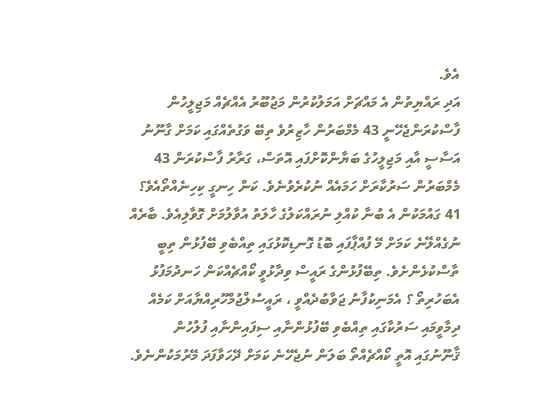އެވެ.
އަދި ރައްޔިތުން އެ މައްޗަށް އަމަލުކުރުން މަޖުބޫރު އެއްޗެއް މަޖިލީހުން ފާސްކުރަންޖެހޭނީ 43 މެމްބަރުން ހާޒިރުވެ ތިބޭ ވަގުތެއްގައި ކަމަށް ގާނޫނު އަސާސީ އާއި މަޖިލީހުގެ ބަޔާންކޮށްފައި އޮތަސް، ގަރާރު ފާސްކުރަން 43 މެމްބަރުން ސަރުކާރަށް ހަމައެއް ނުކުރެވުނެވެ. ކަން ހިނގީ ކިހިނެއްތޯއެވެ؟ 41 ގައުމަކުން އެ ބުނާ ކުއްލި ނުރައްކަލުގެ ހާލަތު އުވާލުމަށް ގޮވާލިއެވެ. ބާރެއް ނުގެއްލޭނެ ކަމަށް މޭ ފުއްޕާފައި ބޮޑު ގޮނޑިކޮޅުގައި ތިއްބެވި ބޭފުޅުން ތިބީ ތާސްކުޅެންށެވެ. ތިބޭފުޅުންގެ ރައީސް ވިދާޅުވީ ކޯއްޗެއްކަން ހަނދުމަފުޅު އެބަހުރިތޯ ؟ އެމަނިކުފާނު ޖަވާބުދެއްވީ ، ރައީސުލްޖުމްހޫރިއްޔާއަށް ކަމެއް ދިމާވީމައި ސަރުކާގައި ތިއްބެވި ބޭފުޅުންނާއި ސިފައިންނާއި ފުލުހުން ޤާނޫނުގައި އޮތީ ކޯއްޗެއްތޯ ބަލަން ނުޖެހޭނެ ކަމަށް ދޭހަވާފަދަ މޭރުމަކުންނެވެ.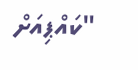"ކައްޕިއަށް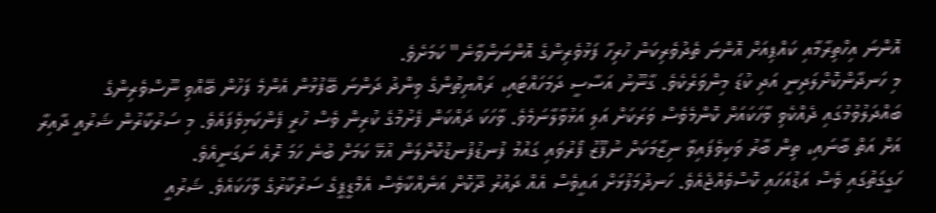އޮންނަ އިހްތިރާމާއި ކައްޕިއަށް އޮންނަ ތެދުވެރިކަން ހުރިހާ ފަޅުވެރިންގެ އޮންނަންވާނެ" ކަމަށެވެ.
މި ހަނދާންކޮށްލަދިނީ އަދި ކުޑަ މިންވަރެކެވެ. ގާނޫނު އަސާސީ ދަމަހައްޓައި، ރައްޔިތުންގެ ވިންދު ދަންނަ ބޭފުޅުން އެންމެ ފަހުން ބޭއްވި ނޫސްވެރިންގެ ބައްދަލުވުމުގައި ދެއްކެވި ވާހަކައަށް ކޮންމެވެސް ވަރަކަށް އަލި އަޅުވާލާނަމެވެ. ވާހަކަ ދައްކަން ފެށުމުގެ ކުރިން ވެސް ހުރީ ފެންކަޅިވެފައެވެ. މި ސަރުކާރުން ޝަރުއީ ދާއިރާ އަށް އަތް ބާނައި، ތިން ބާރު ވަކިވެފައިވާ ނިޒާމަކަށް ނުފޫޒު ފޯރުވައި ގައުމު ފުނޑުފުނޑުކޮށްލަން އުޅޭ ކަމަށް ބުނެ ހަމަ ރޮއެ ނަގަނީއެވެ.
ހަގީގަތުގައި ވެސް އަޑުއަހައި ކޮސްވެއްޖެއެވެ. ހަނދުމަފުޅަށް އައީވެސް އެއް ދައުރު ދޫކޮށް އަނެއްކާވެސް އެމްޑީޕީގެ ސަރުކާރުގެ ވާހަކައެވެ. ޝަރުއީ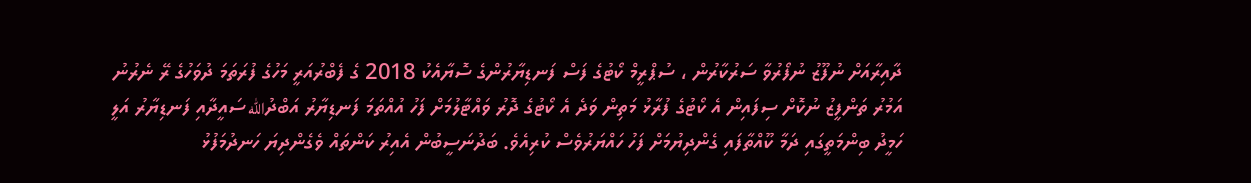ދާއިރާއަށް ނުފޫޒު ނުފޯރުވާ ސަރުކާރުން ، ސުޕްރީމް ކޯޓުގެ ފަސް ފަނޑިޔާރުންގެ ސޮޔާއެކު 2018 ގެ ފެބްރުއަރީ މަހުގެ ފުރަތަމަ ދުވަހުގެ ރޭ ނެރުނު އަމުރު ތަންފީޒު ނުކޮށް ސިފައިން އެ ކޯޓުގެ ފުރާޅު މަތިން ވަދެ އެ ކޯޓުގެ ދޮރު ވައްޓާލުމަށް ފަހު އުއްތަމަ ފަނޑިޔާރު އަބްދުالله ސައީދާއި ފަނޑިޔާރު އަލީ ހަމީދު ބިންމަތީގައި ދަމާ ކޫއްތާފައި ގެންދިޔުމަށް ފަހު ހައްޔަރުވެސް ކުރިއެވެ. ބަދުނަސީބުން އެއިރު ކަންތައް ވެގެންދިޔަ ހަނދުމަފުޅު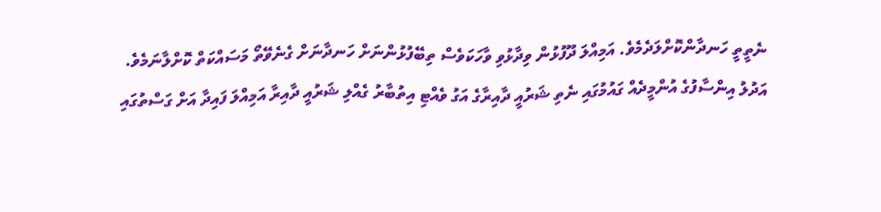ނެތީތީ ހަނދާންކޮށްލަދެމެވެ. އަމިއްލަ ދޫފުޅުން ވިދާޅުވި ވާހަކަވެސް ތިބޭފުޅުންނަށް ހަނދާނަށް ގެނެވޭތޯ މަސައްކަތް ކޮށްލާނަމެވެ.
އަދުލު އިންސާފުގެ އުންމީދެއް ގައުމުގައި ނެތި ޝަރުއީ ދާއިރާގެ އަގު ވެއްޓި އިތުބާރު ގެއްލި ޝަރުއީ ދާއިރާ އަމިއްލަ ފައިދާ އަށް ގަސްތުގައި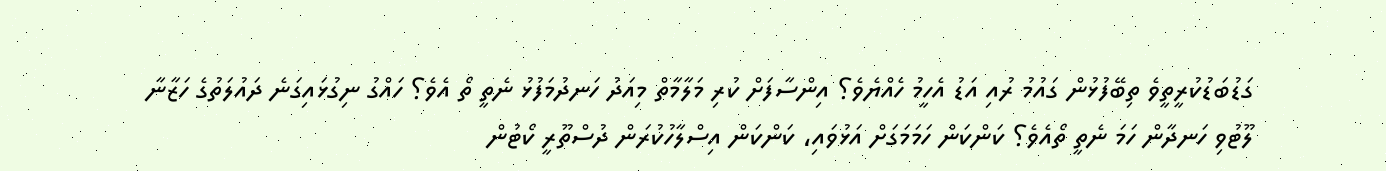ގަޑުބަޑުކުރީތީވެ ތިބޭފުޅުން ގައުމު ރުއި އަޑު އެހީމު ހެއްޔެވެ؟ އިންސާފަށް ކުރި މަލާމާތް މިއަދު ހަނދުމަފުޅު ނެތީ ތޯ އެވެ؟ ހައްގު ނިގުޅައިގަނެ ދައުލަތުގެ ހަޒާނާ ލޫޓުވި ހަނދާން ހަމަ ނެތީ ތޯއެވެ؟ ކަންކަން ހަމަމަގަށް އަޅުވައި، ކަންކަން އިސްލާހުކުރަން ދުސްތޫރީ ކޯޓުން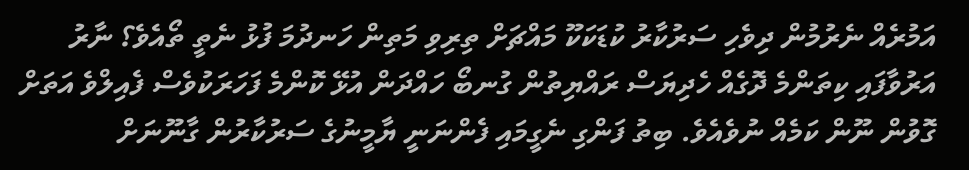އަމުރެއް ނެރުމުން ދިވެހި ސަރުކާރު ކުޑަކަކޫ މައްޗަށް ތިރިވި މަތިން ހަނދުމަ ފުޅު ނެތީ ތޯއެވެ؟ ނާރު އަރުވާފައި ކިތަންމެ ދޮގެއް ހެދިޔަސް ރައްޔިތުން ގުނބޯ ހައްދަން އުޅޭ ކޮންމެ ފަހަރަކުވެސް ފެއިލްވެ އަތަށް ގޮވުން ނޫން ކަމެއް ނުވެއެވެ. ބިތު ފަންގި ނެގީމައި ފެންނަނީ ޔާމީނުގެ ސަރުކާރުން ގާނޫނަށް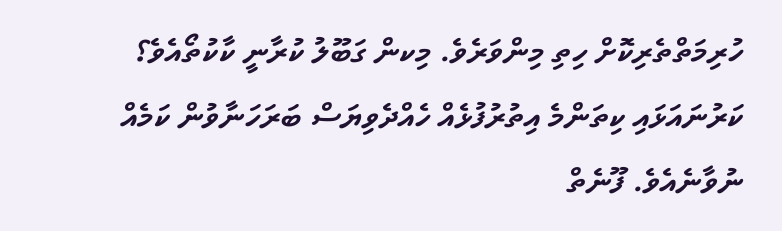ހުރިމަތްތެރިކޮށް ހިތި މިންވަރެވެ. މިކން ގަބޫލު ކުރާނީ ކާކުތޯއެވެ؟ ކަރުނައަޅައި ކިތަންމެ އިތުރުފުޅެއް ހެއްދެވިޔަސް ބަރަހަނާވުން ކަމެއް ނުވާނެއެވެ. ފޫނެތް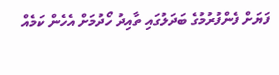ފަޔަށް ފެންފުރުމުގެ ބަދަލުގައި ތާއިދު ހޯދުމަށް އެހެން ކަމެއް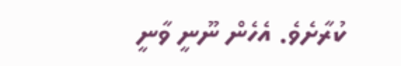ކުރާށެވެ. އެހެން ނޫނީ ވާނީ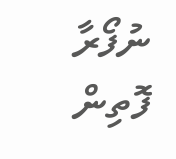ނުފޯރާ ފޮތިން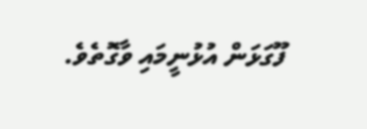ފޫގަޅަން އުޅުނީމައި ވާގޮތެވެ.